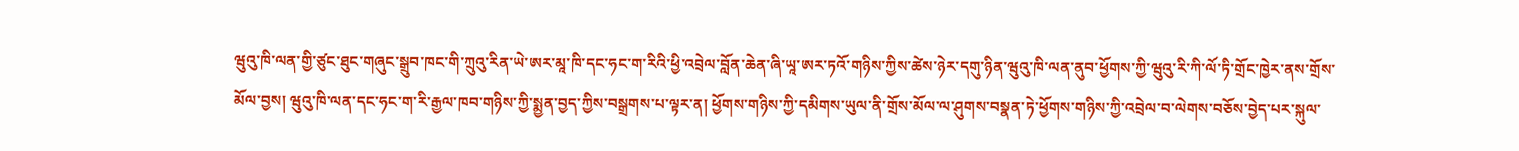ཝུའུ་ཁི་ལན་གྱི་ཙུང་ཐུང་གཞུང་སྒྲུབ་ཁང་གི་ཀྲུའུ་རིན་ཡེ་ཨར་མཱ་ཁི་དང་ཧང་ག་རིའི་ཕྱི་འབྲེལ་བློན་ཆེན་ཞི་ཡཱ་ཨར་ཏའོ་གཉིས་ཀྱིས་ཚེས་ཉེར་དགུ་ཉིན་ཝུའུ་ཁི་ལན་ནུབ་ཕྱོགས་ཀྱི་ཝུའུ་རི་ཀི་ལོ་ཏི་གྲོང་ཁྱེར་ནས་གྲོས་མོལ་བྱས། ཝུའུ་ཁི་ལན་དང་ཧང་ག་རི་རྒྱལ་ཁབ་གཉིས་ཀྱི་སྨྱན་བྱད་ཀྱིས་བསྒྲགས་པ་ལྟར་ན། ཕྱོགས་གཉིས་ཀྱི་དམིགས་ཡུལ་ནི་གྲོས་མོལ་ལ་ཤུགས་བསྣན་ཏེ་ཕྱོགས་གཉིས་ཀྱི་འབྲེལ་བ་ལེགས་བཅོས་བྱེད་པར་སྐུལ་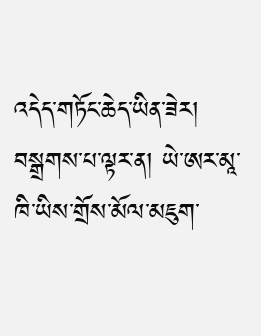འདེད་གཏོང་ཆེད་ཡིན་ཟེར།
བསྒྲགས་པ་ལྟར་ན། ཡེ་ཨར་མཱ་ཁི་ཡིས་གྲོས་མོལ་མཇུག་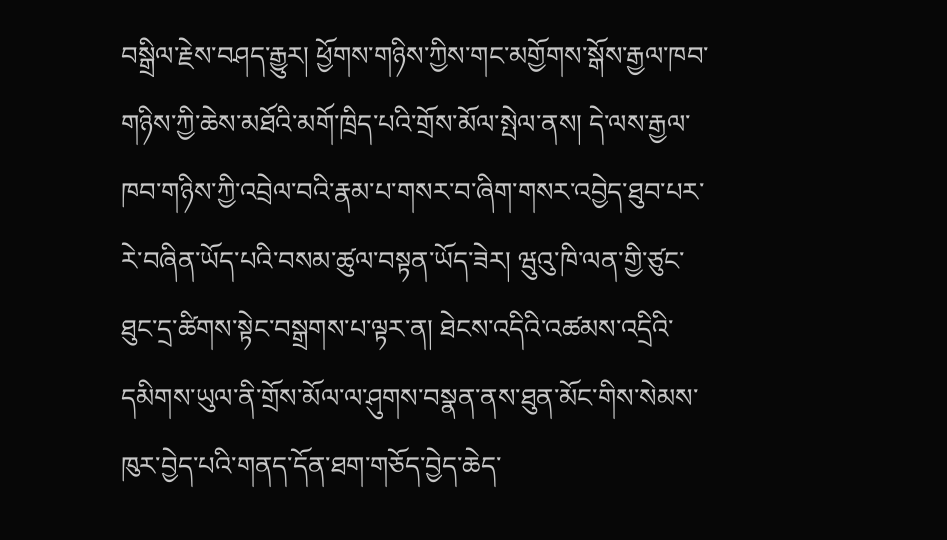བསྒྲིལ་རྗེས་བཤད་རྒྱུར། ཕྱོགས་གཉིས་ཀྱིས་གང་མགྱོགས་སྒོས་རྒྱལ་ཁབ་གཉིས་ཀྱི་ཆེས་མཐོའི་མགོ་ཁྲིད་པའི་གྲོས་མོལ་སྤེལ་ནས། དེ་ལས་རྒྱལ་ཁབ་གཉིས་ཀྱི་འབྲེལ་བའི་རྣམ་པ་གསར་བ་ཞིག་གསར་འབྱེད་ཐུབ་པར་རེ་བཞིན་ཡོད་པའི་བསམ་ཚུལ་བསྟན་ཡོད་ཟེར། ཝུའུ་ཁི་ལན་གྱི་ཙུང་ཐུང་དྲ་ཚིགས་སྟེང་བསྒྲགས་པ་ལྟར་ན། ཐེངས་འདིའི་འཚམས་འདྲིའི་དམིགས་ཡུལ་ནི་གྲོས་མོལ་ལ་ཤུགས་བསྣན་ནས་ཐུན་མོང་གིས་སེམས་ཁུར་བྱེད་པའི་གནད་དོན་ཐག་གཅོད་བྱེད་ཆེད་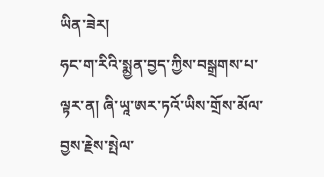ཡིན་ཟེར།
ཧང་ག་རིའི་སྨྱན་བྱད་ཀྱིས་བསྒྲགས་པ་ལྟར་ན། ཞི་ཡཱ་ཨར་ཏའོ་ཡིས་གྲོས་མོལ་བྱས་རྗེས་སྤེལ་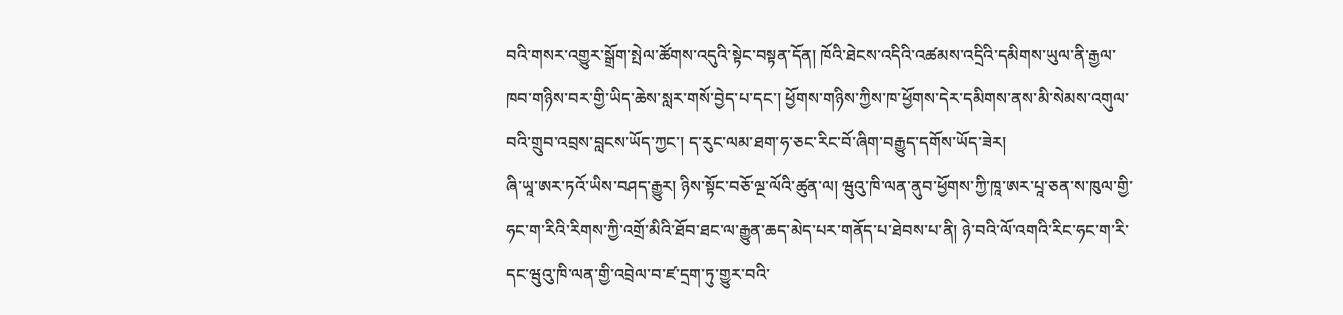བའི་གསར་འགྱུར་སྒྲོག་སྤེལ་ཚོགས་འདུའི་སྟེང་བསྟན་དོན། ཁོའི་ཐེངས་འདིའི་འཚམས་འདྲིའི་དམིགས་ཡུལ་ནི་རྒྱལ་ཁབ་གཉིས་བར་གྱི་ཡིད་ཆེས་སླར་གསོ་བྱེད་པ་དང་། ཕྱོགས་གཉིས་ཀྱིས་ཁ་ཕྱོགས་དེར་དམིགས་ནས་མི་སེམས་འགུལ་བའི་གྲུབ་འབྲས་བླངས་ཡོད་ཀྱང་། ད་རུང་ལམ་ཐག་ཧ་ཅང་རིང་བོ་ཞིག་བརྒྱུད་དགོས་ཡོད་ཟེར།
ཞི་ཡཱ་ཨར་ཏའོ་ཡིས་བཤད་རྒྱུར། ཉིས་སྟོང་བཅོ་ལྔ་ལོའི་ཚུན་ལ། ཝུའུ་ཁི་ལན་ནུབ་ཕྱོགས་ཀྱི་ཁཱ་ཨར་པཱ་ཅན་ས་ཁུལ་གྱི་ཧང་ག་རིའི་རིགས་ཀྱི་འགྲོ་མིའི་ཐོབ་ཐང་ལ་རྒྱུན་ཆད་མེད་པར་གནོད་པ་ཐེབས་པ་ནི། ཉེ་བའི་ལོ་འགའི་རིང་ཧང་ག་རི་དང་ཝུའུ་ཁི་ལན་གྱི་འབྲེལ་བ་ཛ་དྲག་ཏུ་གྱུར་བའི་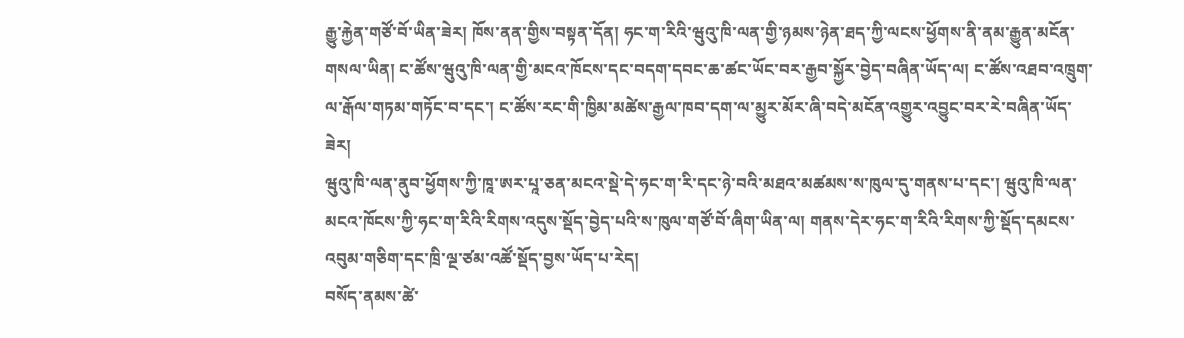རྒྱུ་རྐྱེན་གཙོ་བོ་ཡིན་ཟེར། ཁོས་ནན་གྱིས་བསྟན་དོན། ཧང་ག་རིའི་ཝུའུ་ཁི་ལན་གྱི་ཉམས་ཉེན་ཐད་ཀྱི་ལངས་ཕྱོགས་ནི་ནམ་རྒྱུན་མངོན་གསལ་ཡིན། ང་ཚོས་ཝུའུ་ཁི་ལན་གྱི་མངའ་ཁོངས་དང་བདག་དབང་ཆ་ཚང་ཡོང་བར་རྒྱབ་སྐྱོར་བྱེད་བཞིན་ཡོད་ལ། ང་ཚོས་འཐབ་འཁྲུག་ལ་རྒོལ་གཏམ་གཏོང་བ་དང་། ང་ཚོས་རང་གི་ཁྱིམ་མཚེས་རྒྱལ་ཁབ་དག་ལ་མྱུར་མོར་ཞི་བདེ་མངོན་འགྱུར་འབྱུང་བར་རེ་བཞིན་ཡོད་ཟེར།
ཝུའུ་ཁི་ལན་ནུབ་ཕྱོགས་ཀྱི་ཁཱ་ཨར་པཱ་ཅན་མངའ་སྡེ་དེ་ཧང་ག་རི་དང་ཉེ་བའི་མཐའ་མཚམས་ས་ཁུལ་དུ་གནས་པ་དང་། ཝུའུ་ཁི་ལན་མངའ་ཁོངས་ཀྱི་ཧང་ག་རིའི་རིགས་འདུས་སྡོད་བྱེད་པའི་ས་ཁུལ་གཙོ་བོ་ཞིག་ཡིན་ལ། གནས་དེར་ཧང་ག་རིའི་རིགས་ཀྱི་སྡོད་དམངས་འབུམ་གཅིག་དང་ཁྲི་ལྔ་ཙམ་འཚོ་སྡོད་བྱས་ཡོད་པ་རེད།
བསོད་ནམས་ཚེ་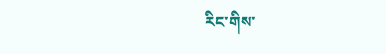རིང་གིས་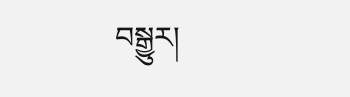བསྒྱུར།